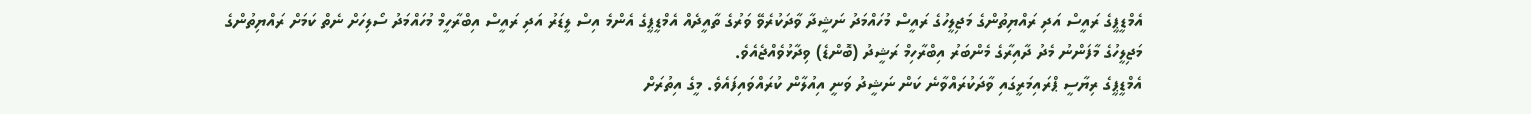އެމްޑީޕީގެ ރައީސް އަދި ރައްޔިތުންގެ މަޖިލީހުގެ ރައީސް މުހައްމަދު ނަޝީދާ ވާދަކުރެވޭ ވަރުގެ ތާއީދެއް އެމްޑީޕީގެ އެންމެ އިސް ލީޑަރު އަދި ރައީސް އިބްރާހީމް މުހައްމަދު ސޯލިހަށް ނެތް ކަމަށް ރައްޔިތުންގެ މަޖިލީހުގެ މާފަންނު މެދު ދާއިރާގެ މެންބަރު އިބްރާހިމް ރަޝީދު (ބޮންޑެ) ވިދާޅުވެއްޖެއެވެ.
އެމްޑީޕީގެ ރިޔާސީ ޕްރައިމަރީގައި ވާދަކުރައްވާނެ ކަން ނަޝީދު ވަނީ އިއުލާން ކުރައްވައިފައެވެ. މީގެ އިތުރަށް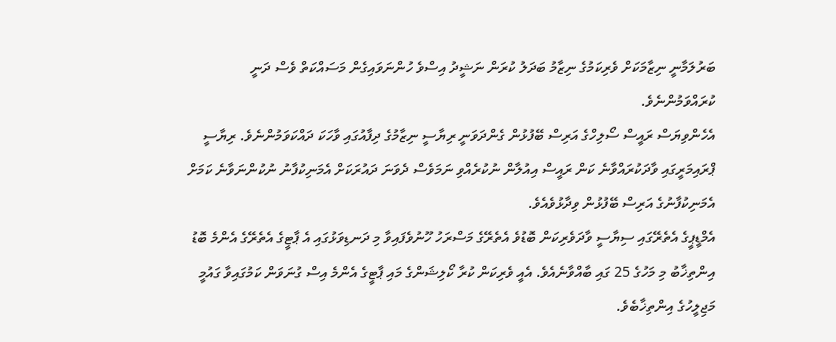ބަރުލަމާނީ ނިޒާމަކަށް ވެރިކަމުގެ ނިޒާމު ބަދަލު ކުރަން ނަޝީދު އިސްވެ ހުންނަވައިގެން މަސައްކަތް ވެސް ދަނީ ކުރައްވަމުންނެވެ.
އެހެންވިޔަސް ރައީސް ސޯލިހްގެ އަރިސް ބޭފުޅުން ގެންދަވަނީ ރިޔާސީ ނިޒާމުގެ ދިފާއުގައި ވާހަކަ ދައްކަވަމުންނެވެ. ރިޔާސީ ޕްރައިމަރީގައި ވާދަކުރައްވާނެ ކަން ރައީސް އިއުލާން ނުކުރެއްވި ނަމަވެސް ދެވަނަ ދައުރަކަށް އެމަނިކުފާނު ނުކުންނަވާނެ ކަމަށް އެމަނިކުފާނުގެ އަރިސް ބޭފުޅުން ވިދާޅުވެއެވެ.
އެމްޑީޕީގެ އެތެރޭގައި ސިޔާސީ ވާދަވެރިކަން ބޮޑުވެ އެތެރޭގެ މަސްރަހު ހޫނުވެފައިވާ މި ދަނޑިވަޅުގައި އެ ޕާޓީގެ އެތެރޭގެ އެންމެ ބޮޑު އިންތިޚާބު މި މަހުގެ 25 ގައި ބާއްވާނެއެވެ. އެއީ ވެރިކަން ކުރާ ކޯލިޝަންގެ މައި ޕާޓީގެ އެންމެ އިސް ގުނަވަން ކަމުގައިވާ ގައުމީ މަޖިލީހުގެ އިންތިޚާބެވެ.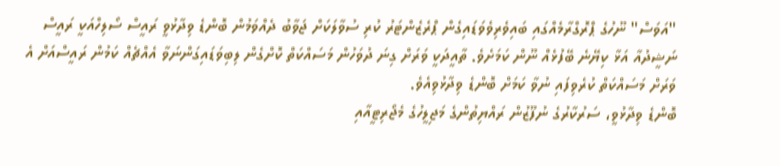"އަވަސް" ނޫހުގެ ޕްރޮގްރާމެއްގައި ބައިވެރިވެވަޑައިގެން ޕްރެޒެންޓަރު ކުރި ސުވާލަކަށް ޖަވާބު ދެއްވަމުން ބޮންޑެ ވިދާޅުވީ ރައީސް ސޯލިހްއަކީ ރައީސް ނަޝީދުއާ އަޅާ ކިޔޭނެ ބޭފުޅެއް ނޫން ކަމަށެވެ. ތާއީދަކީ ވަރަށް ގިނަ ދުވަހުން މަސައްކަތް ކޮށްގެން ލިބިވަޑައިގަންނަވާ އެއްޗެއް ކަމުން ރައީސްއަށް އެ ވަރަށް މަސައްކަތް ކުރެވިފައި ނުވާ ކަމަށް ބޮންޑެ ވިދާޅުވިއެވެ.
ބޮންޑެ ވިދާޅުވީ، ސަރުކާރުގެ ނުފޫޒުން ރައްޔިތުންގެ މަޖިލީހުގެ މެޖޯރިޓީއާއި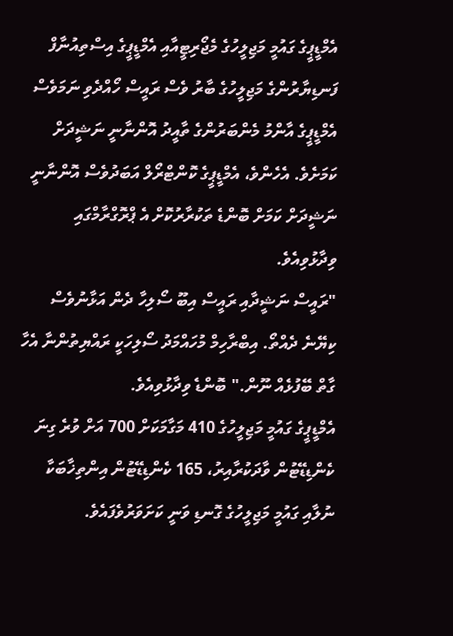އެމްޑީޕީގެ ގައުމީ މަޖިލީހުގެ މެޖޯރިޓީއާއި އެމްޑީޕީގެ އިސްތިއުނާފް ފަނޑިޔާރުންގެ މަޖިލީހުގެ ބާރު ވެސް ރައީސް ހޯއްދެވި ނަމަވެސް އެމްޑީޕީގެ އާންމު މެންބަރުންގެ ތާއީދު އޮންނާނީ ނަޝީދަށް ކަމަށެވެ. އެހެންވެ، އެމްޑީޕީގެ ކޮންޓްރޯލް އަބަދުވެސް އޮންނާނީ ނަޝީދަށް ކަމަށް ބޮންޑެ ތަކުރާރުކޮށް އެ ޕްރޮގްރާމްގައި ވިދާޅުވިއެވެ.
"ރައީސް ނަޝީދާއި ރައީސް އިބޫ ސޯލިހާ ދެން އަޅާނުވެސް ކިޔޭނެ ދެއްތޯ. އިބްރާހިމް މުހައްމަދު ސޯލިހަކީ ރައްޔިތުންނާ އެހާ ގާތް ބޭފުޅެއް ނޫން." ބޮންޑެ ވިދާޅުވިއެވެ.
އެމްޑީޕީގެ ގައުމީ މަޖިލީހުގެ 410 މަގާމަކަށް 700 އަށް ވުރެ ގިނަ ކެންޑިޑޭޓުން ވާދަކުރާއިރު، 165 ކެންޑިޑޭޓުން އިންތިޚާބަކާ ނުލާއި ގައުމީ މަޖިލީހުގެ ގޮނޑި ވަނީ ކަށަވަރުވެފައެވެ.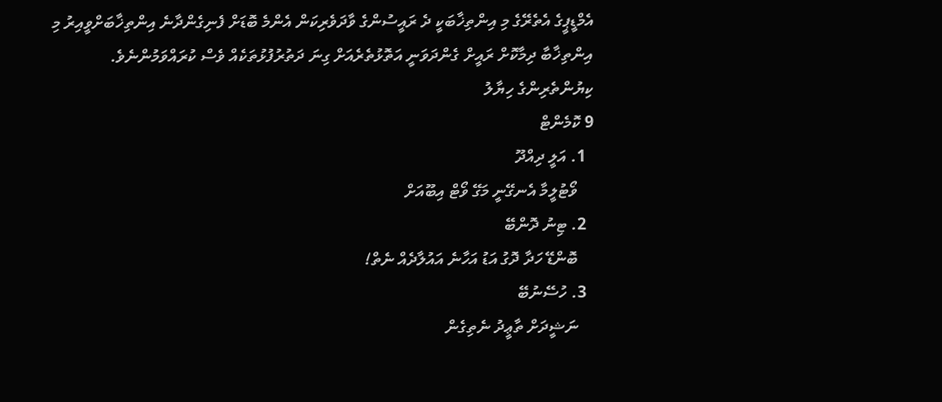އެމްޑީޕީގެ އެތެރޭގެ މި އިންތިޚާބަކީ ދެ ރައީސުންގެ ވާދަވެރިކަން އެންމެ ބޮޑަށް ފެނިގެންދާނެ އިންތިޚާބަށްވީއިރު މި އިންތިޚާބާ ދިމާކޮށް ރައީށް ގެންދަވަނީ އަތޮޅުތެރެއަށް ގިނަ ދަތުރުފުޅުތަކެއް ވެސް ކުރައްވަމުންނެވެ.
ކިޔުންތެރިންގެ ހިޔާލު
9 ކޮމެންޓް
  1. އަލީ ދިއްދޫ
    ވޯޓުލީމާ އެނގޭނީ މަގޭ ވޯޓް އިބޫއަށް
  2. ޓިނު ދޮންބޭ
    ބޮންޑޭ ހަދާ ދޮގު އަޑު އަހާނެ އައުލާދެއް ނެތް!
  3. ހުސޭނުބޭ
    ނަޝީދަށް ތާޢީދު ނެތިގެން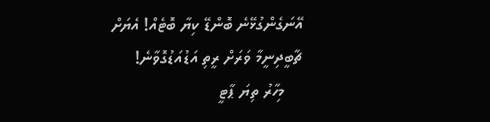އޭނަގެންގުޅޭނެ ބޮންޑޭ ކިޔާ ބޮޓެއް! އެޔަށް ޗާބީދިނީމާ ވަރަށް ރީތި އަޑުއަޑުގޮވާނެ!
    މިހާރު ތިޔަ ޕާޓީ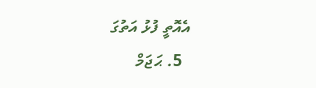އެއޮތީ ފުޅު އަތުގަ
  5. ޙަޖަމް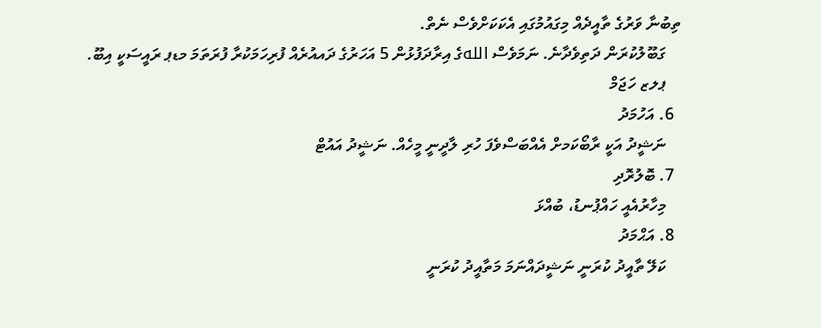ތިބުނާ ވަރުގެ ތާއީދެއް މިގައުމުގައި އެކަކަށްވެސް ނެތް.
    ގަބޫލުކުރަން ދަތިވެދާނެ. ނަމަވެސް اللهގެ އިރާދަފުޅުން 5 އަހަރުގެ ދައއުރެއް ފުރިހަމަކުރާ ފުރަތަމަ މޑޕ ރައީސަކީ އިބޫ.
    ޕލޒ ހަޖަމް
  6. އަހުމަދު
    ނަޝީދު އަކީ ރާބޯކަމށް އެއްބަސްވެފަ ހުރި ލާދީނީ މީހެއް. ނަޝީދު އައުޓް
  7. ބޮލުރޮދި
    މިހާރުއެއީ ހައްޕުނޑު، ބުއްޅަ
  8. އަޙްމަދު
    ކަލޭ ތާއީދު ކުރަނީ ނަޝީދައްނަމަ މަތާއީދު ކުރަނީ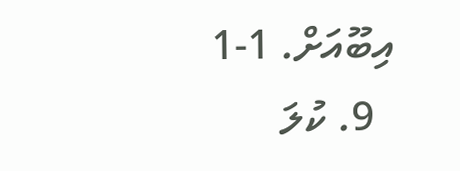އިބޫއަށް. 1-1
  9. ކުލަ